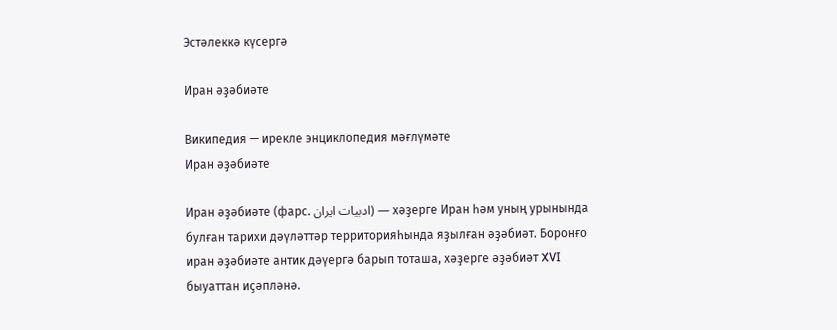Эстәлеккә күсергә

Иран әҙәбиәте

Википедия — ирекле энциклопедия мәғлүмәте
Иран әҙәбиәте

Иран әҙәбиәте (фарс. ادبیات ایران) — хәҙерге Иран һәм уның урынында булған тарихи дәүләттәр территорияһында яҙылған әҙәбиәт. Боронғо иран әҙәбиәте антик дәүергә барып тоташа, хәҙерге әҙәбиәт XVI быуаттан иҫәпләнә.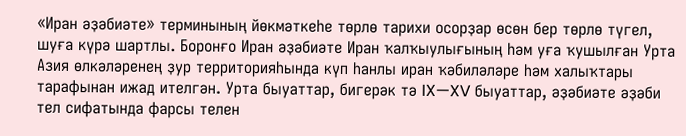«Иран әҙәбиәте» терминының йөкмәткеһе төрлө тарихи осорҙар өсөн бер төрлө түгел, шуға күрә шартлы. Боронғо Иран әҙәбиәте Иран ҡалҡыулығының һәм уға ҡушылған Урта Азия өлкәләренең ҙур территорияһында күп һанлы иран ҡәбиләләре һәм халыҡтары тарафынан ижад ителгән. Урта быуаттар, бигерәк тә IX—XV быуаттар, әҙәбиәте әҙәби тел сифатында фарсы телен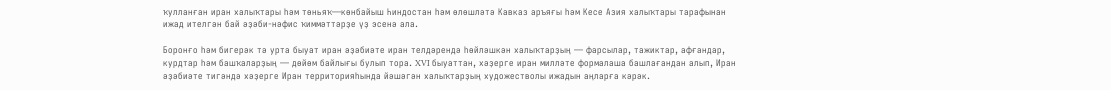ҡулланған иран халыҡтары һәм төньяҡ—көнбайыш Һиндостан һәм өлөшләтә Кавказ аръяғы һәм Кесе Азия халыҡтары тарафынан ижад ителгән бай әҙәби-нәфис ҡиммәттәрҙе үҙ эсенә ала.

Боронғо һәм бигерәк тә урта быуат иран әҙәбиәте иран телдәрендә һөйләшкән халыҡтарҙың — фарсылар, тажиктар, афғандар, курдтар һәм башҡаларҙың — дөйөм байлығы булып тора. XVI быуаттан, хәҙерге иран милләте формалаша башлағандан алып, Иран әҙәбиәте тигәндә хәҙерге Иран территорияһында йәшәгән халыҡтарҙың художестволы ижадын аңларға кәрәк.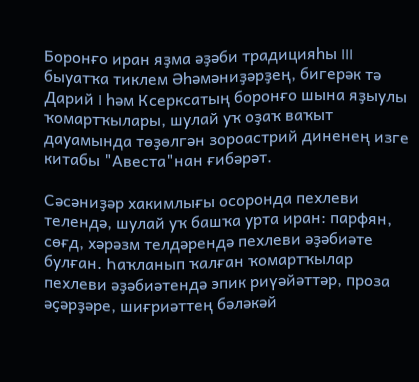Боронғо иран яҙма әҙәби традицияһы III быуатҡа тиклем Әһәмәниҙәрҙең, бигерәк тә Дарий I һәм Ксерксатың боронғо шына яҙыулы ҡомартҡылары, шулай уҡ оҙаҡ ваҡыт дауамында төҙөлгән зороастрий диненең изге китабы "Авеста"нан ғибәрәт.

Сәсәниҙәр хакимлығы осоронда пехлеви телендә, шулай уҡ башҡа урта иран: парфян, сөғд, хәрәзм телдәрендә пехлеви әҙәбиәте булған. Һаҡланып ҡалған ҡомартҡылар пехлеви әҙәбиәтендә эпик риүәйәттәр, проза әҫәрҙәре, шиғриәттең бәләкәй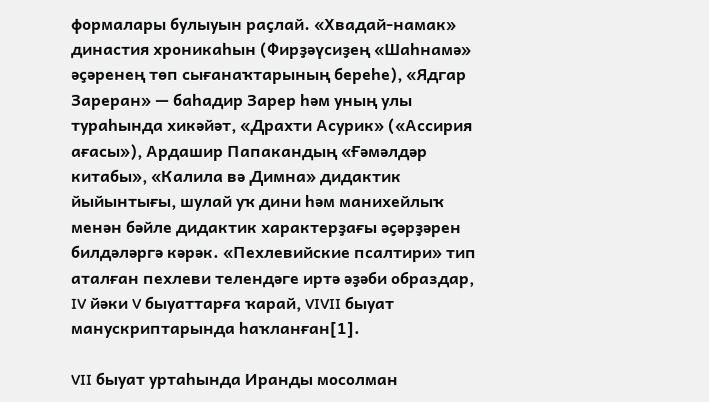формалары булыуын раҫлай. «Хвадай-намак» династия хроникаһын (Фирҙәүсиҙең «Шаһнамә» әҫәренең төп сығанаҡтарының береһе), «Ядгар Зареран» — баһадир Зарер һәм уның улы тураһында хикәйәт, «Драхти Асурик» («Ассирия ағасы»), Ардашир Папакандың «Ғәмәлдәр китабы», «Калила вә Димна» дидактик йыйынтығы, шулай уҡ дини һәм манихейлыҡ менән бәйле дидактик характерҙағы әҫәрҙәрен билдәләргә кәрәк. «Пехлевийские псалтири» тип аталған пехлеви телендәге иртә әҙәби образдар, IV йәки V быуаттарға ҡарай, VIVII быуат манускриптарында һаҡланған[1].

VII быуат уртаһында Иранды мосолман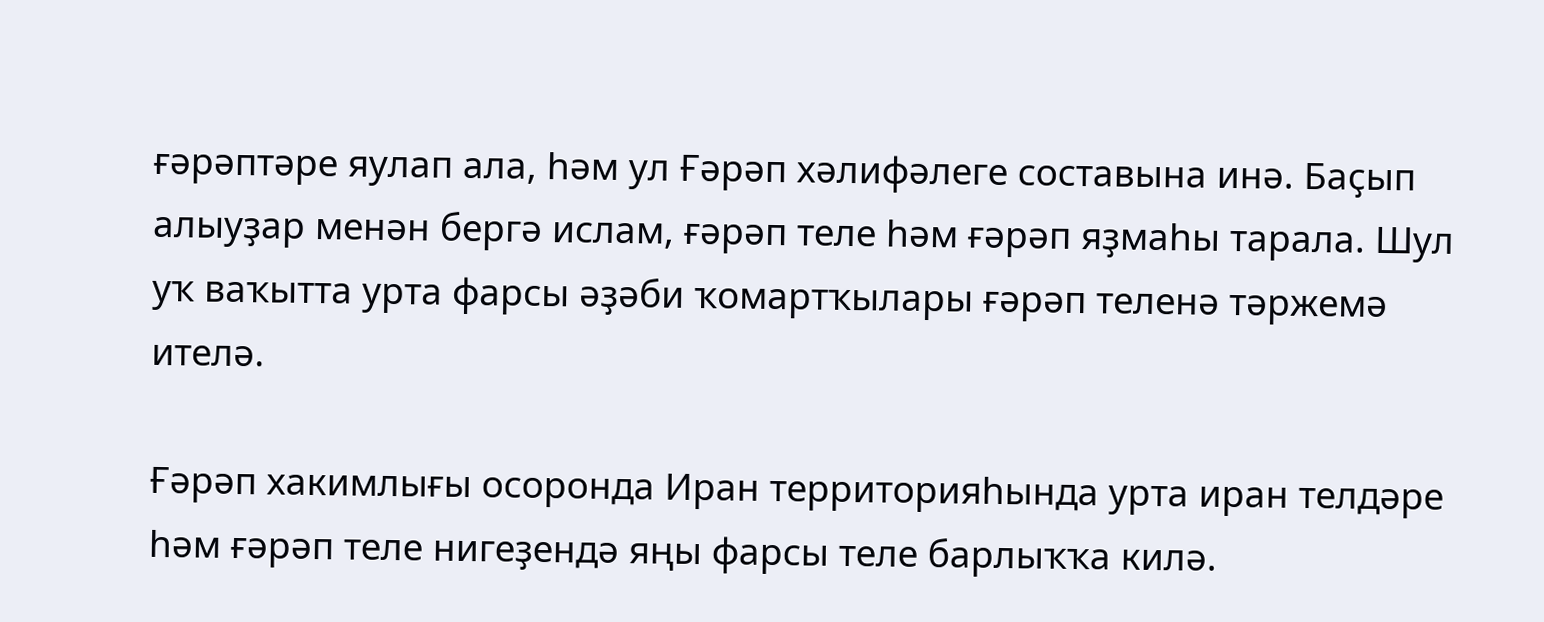ғәрәптәре яулап ала, һәм ул Ғәрәп хәлифәлеге составына инә. Баҫып алыуҙар менән бергә ислам, ғәрәп теле һәм ғәрәп яҙмаһы тарала. Шул уҡ ваҡытта урта фарсы әҙәби ҡомартҡылары ғәрәп теленә тәржемә ителә.

Ғәрәп хакимлығы осоронда Иран территорияһында урта иран телдәре һәм ғәрәп теле нигеҙендә яңы фарсы теле барлыҡҡа килә.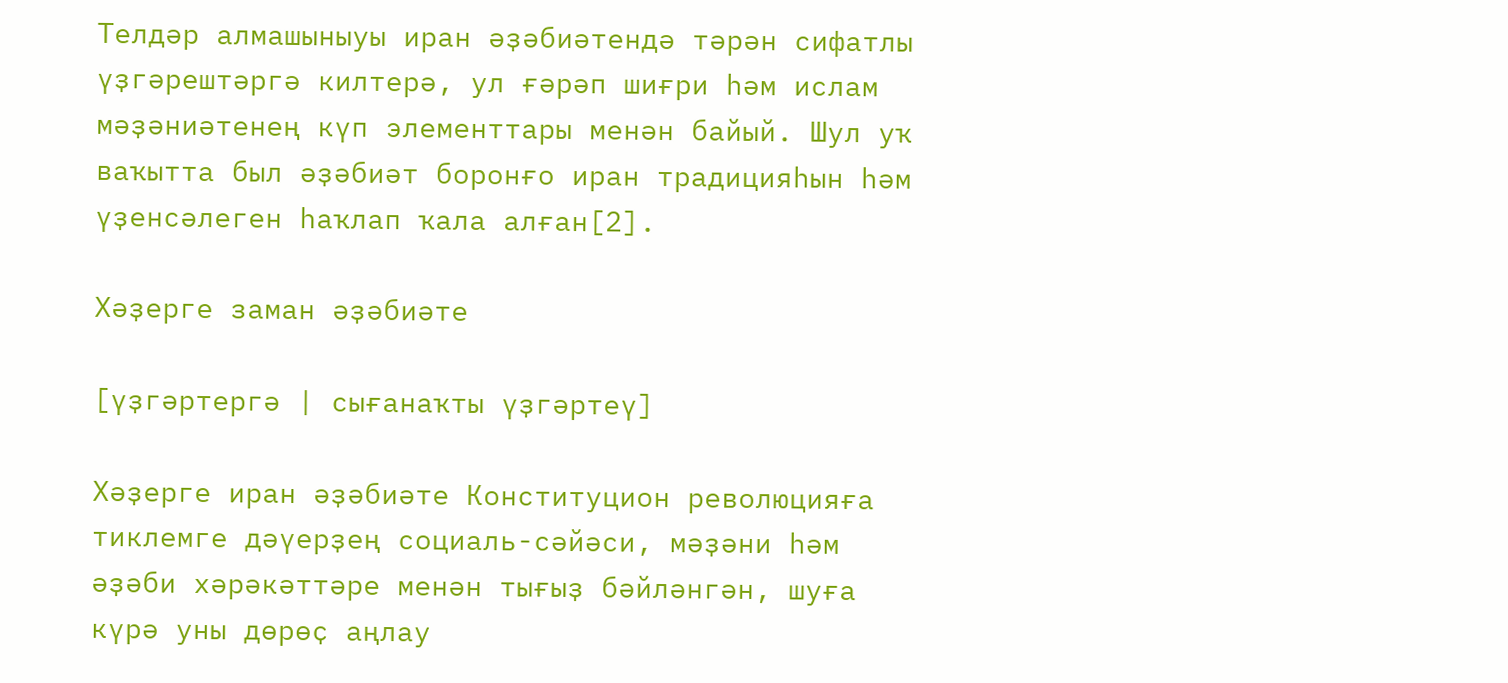Телдәр алмашыныуы иран әҙәбиәтендә тәрән сифатлы үҙгәрештәргә килтерә, ул ғәрәп шиғри һәм ислам мәҙәниәтенең күп элементтары менән байый. Шул уҡ ваҡытта был әҙәбиәт боронғо иран традицияһын һәм үҙенсәлеген һаҡлап ҡала алған[2].

Хәҙерге заман әҙәбиәте

[үҙгәртергә | сығанаҡты үҙгәртеү]

Хәҙерге иран әҙәбиәте Конституцион революцияға тиклемге дәүерҙең социаль-сәйәси, мәҙәни һәм әҙәби хәрәкәттәре менән тығыҙ бәйләнгән, шуға күрә уны дөрөҫ аңлау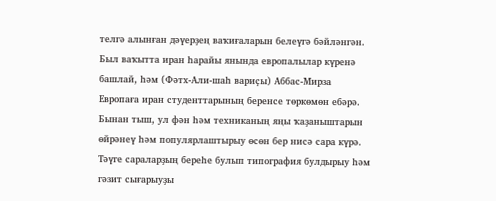телгә алынған дәүерҙең ваҡиғаларын белеүгә бәйләнгән. Был ваҡытта иран һарайы янында европалылар күренә башлай, һәм (Фәтх-Али-шаһ вариҫы) Аббас-Мирза Европаға иран студенттарының беренсе төркөмөн ебәрә. Бынан тыш, ул фән һәм техниканың яңы ҡаҙаныштарын өйрәнеү һәм популярлаштырыу өсөн бер нисә сара күрә. Тәүге сараларҙың береһе булып типография булдырыу һәм гәзит сығарыуҙы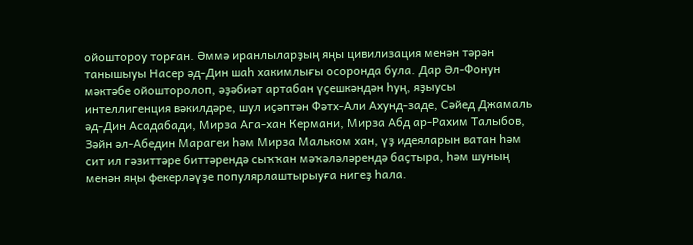ойоштороу торған. Әммә иранлыларҙың яңы цивилизация менән тәрән танышыуы Насер әд-Дин шаһ хакимлығы осоронда була. Дар Әл-Фонун мәктәбе ойошторолоп, әҙәбиәт артабан үҫешкәндән һуң, яҙыусы интеллигенция вәкилдәре, шул иҫәптән Фәтх-Али Ахунд-заде, Сәйед Джамаль әд-Дин Асадабади, Мирза Ага-хан Кермани, Мирза Абд ар-Рахим Талыбов, Зәйн әл-Абедин Марагеи һәм Мирза Мальком хан, үҙ идеяларын ватан һәм сит ил гәзиттәре биттәрендә сыҡҡан мәҡәләләрендә баҫтыра, һәм шуның менән яңы фекерләүҙе популярлаштырыуға нигеҙ һала.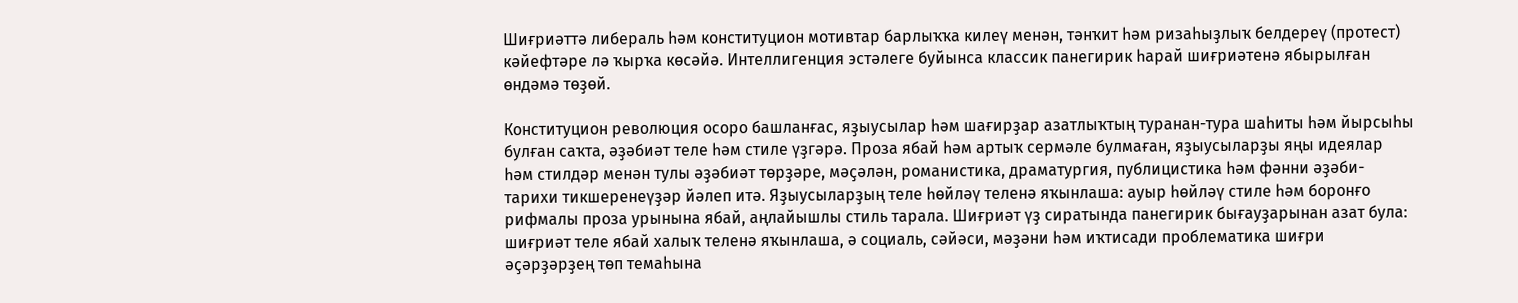Шиғриәттә либераль һәм конституцион мотивтар барлыҡҡа килеү менән, тәнҡит һәм ризаһыҙлыҡ белдереү (протест) кәйефтәре лә ҡырҡа көсәйә. Интеллигенция эстәлеге буйынса классик панегирик һарай шиғриәтенә ябырылған өндәмә төҙөй.

Конституцион революция осоро башланғас, яҙыусылар һәм шағирҙар азатлыҡтың туранан-тура шаһиты һәм йырсыһы булған саҡта, әҙәбиәт теле һәм стиле үҙгәрә. Проза ябай һәм артыҡ сермәле булмаған, яҙыусыларҙы яңы идеялар һәм стилдәр менән тулы әҙәбиәт төрҙәре, мәҫәлән, романистика, драматургия, публицистика һәм фәнни әҙәби-тарихи тикшеренеүҙәр йәлеп итә. Яҙыусыларҙың теле һөйләү теленә яҡынлаша: ауыр һөйләү стиле һәм боронғо рифмалы проза урынына ябай, аңлайышлы стиль тарала. Шиғриәт үҙ сиратында панегирик бығауҙарынан азат була: шиғриәт теле ябай халыҡ теленә яҡынлаша, ә социаль, сәйәси, мәҙәни һәм иҡтисади проблематика шиғри әҫәрҙәрҙең төп темаһына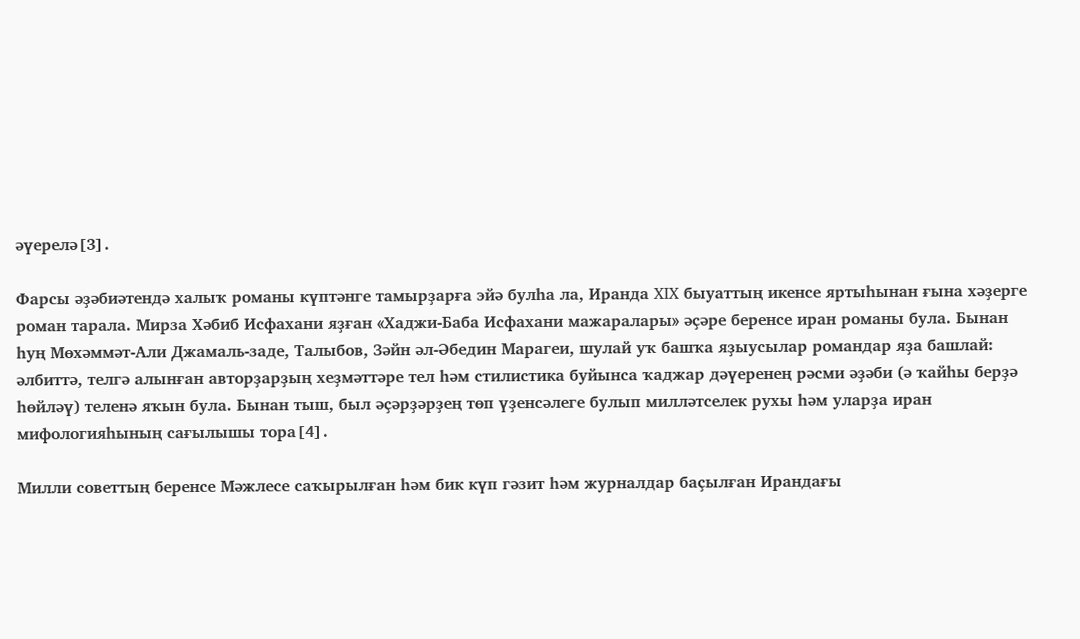әүерелә[3].

Фарсы әҙәбиәтендә халыҡ романы күптәнге тамырҙарға эйә булһа ла, Иранда XIX быуаттың икенсе яртыһынан ғына хәҙерге роман тарала. Мирза Хәбиб Исфахани яҙған «Хаджи-Баба Исфахани мажаралары» әҫәре беренсе иран романы була. Бынан һуң Мөхәммәт-Али Джамаль-заде, Талыбов, Зәйн әл-Әбедин Марагеи, шулай уҡ башҡа яҙыусылар романдар яҙа башлай: әлбиттә, телгә алынған авторҙарҙың хеҙмәттәре тел һәм стилистика буйынса ҡаджар дәүеренең рәсми әҙәби (ә ҡайһы берҙә һөйләү) теленә яҡын була. Бынан тыш, был әҫәрҙәрҙең төп үҙенсәлеге булып милләтселек рухы һәм уларҙа иран мифологияһының сағылышы тора[4].

Милли советтың беренсе Мәжлесе саҡырылған һәм бик күп гәзит һәм журналдар баҫылған Ирандағы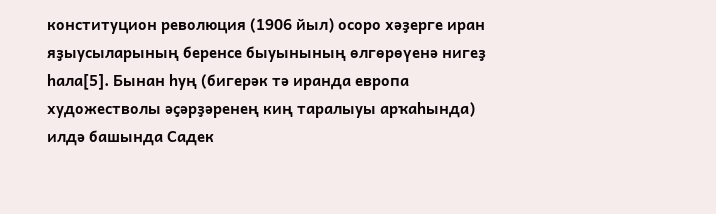конституцион революция (1906 йыл) осоро хәҙерге иран яҙыусыларының беренсе быуынының өлгөрөүенә нигеҙ һала[5]. Бынан һуң (бигерәк тә иранда европа художестволы әҫәрҙәренең киң таралыуы арҡаһында) илдә башында Садек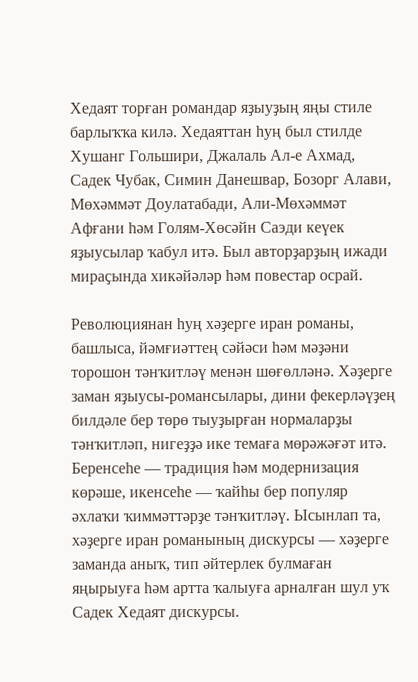Хедаят торған романдар яҙыуҙың яңы стиле барлыҡҡа килә. Хедаяттан һуң был стилде Хушанг Гольшири, Джалаль Ал-е Ахмад, Садек Чубак, Симин Данешвар, Бозорг Алави, Мөхәммәт Доулатабади, Али-Мөхәммәт Афғани һәм Голям-Хөсәйн Саэди кеүек яҙыусылар ҡабул итә. Был авторҙарҙың ижади мираҫында хикәйәләр һәм повестар осрай.

Революциянан һуң хәҙерге иран романы, башлыса, йәмғиәттең сәйәси һәм мәҙәни торошон тәнҡитләү менән шөғөлләнә. Хәҙерге заман яҙыусы-романсылары, дини фекерләүҙең билдәле бер төрө тыуҙырған нормаларҙы тәнҡитләп, нигеҙҙә ике темаға мөрәжәғәт итә. Беренсеһе — традиция һәм модернизация көрәше, икенсеһе — ҡайһы бер популяр әхлаҡи ҡиммәттәрҙе тәнҡитләү. Ысынлап та, хәҙерге иран романының дискурсы — хәҙерге заманда аныҡ, тип әйтерлек булмаған яңырыуға һәм артта ҡалыуға арналған шул уҡ Садек Хедаят дискурсы.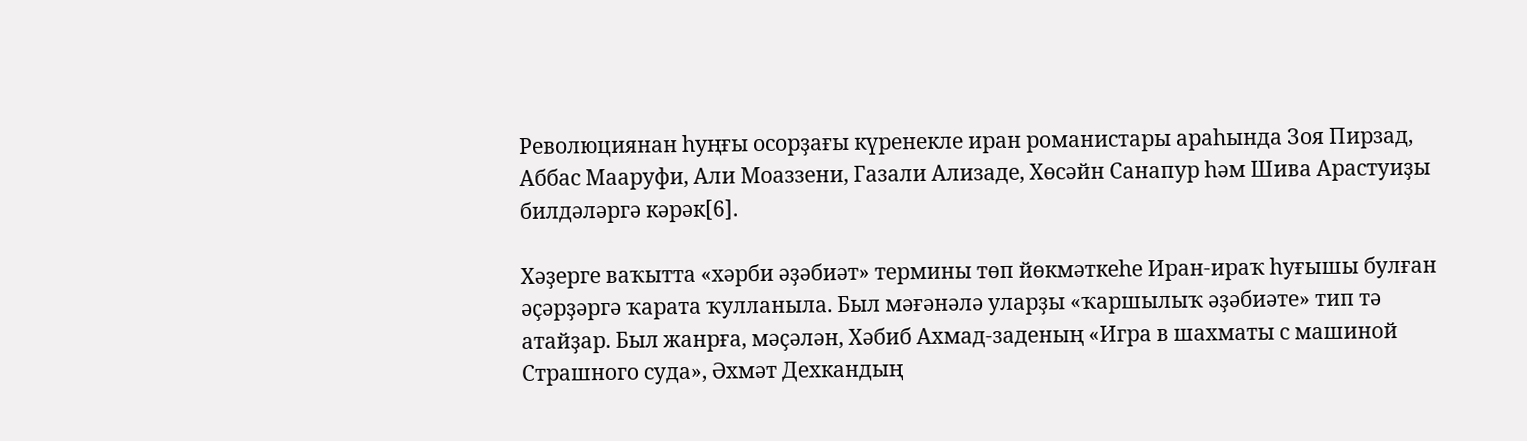Революциянан һуңғы осорҙағы күренекле иран романистары араһында Зоя Пирзад, Аббас Мааруфи, Али Моаззени, Газали Ализаде, Хөсәйн Санапур һәм Шива Арастуиҙы билдәләргә кәрәк[6].

Хәҙерге ваҡытта «хәрби әҙәбиәт» термины төп йөкмәткеһе Иран-ираҡ һуғышы булған әҫәрҙәргә ҡарата ҡулланыла. Был мәғәнәлә уларҙы «ҡаршылыҡ әҙәбиәте» тип тә атайҙар. Был жанрға, мәҫәлән, Хәбиб Ахмад-заденың «Игра в шахматы с машиной Страшного суда», Әхмәт Дехкандың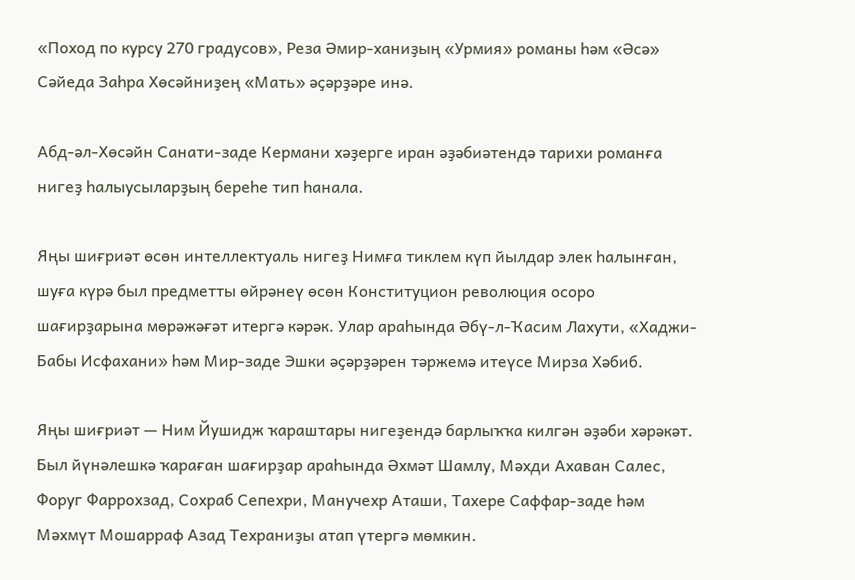«Поход по курсу 270 градусов», Реза Әмир-ханиҙың «Урмия» романы һәм «Әсә» Сәйеда Заһра Хөсәйниҙең «Мать» әҫәрҙәре инә.

Абд-әл-Хөсәйн Санати-заде Кермани хәҙерге иран әҙәбиәтендә тарихи романға нигеҙ һалыусыларҙың береһе тип һанала.

Яңы шиғриәт өсөн интеллектуаль нигеҙ Нимға тиклем күп йылдар элек һалынған, шуға күрә был предметты өйрәнеү өсөн Конституцион революция осоро шағирҙарына мөрәжәғәт итергә кәрәк. Улар араһында Әбү-л-Ҡасим Лахути, «Хаджи-Бабы Исфахани» һәм Мир-заде Эшки әҫәрҙәрен тәржемә итеүсе Мирза Хәбиб.

Яңы шиғриәт — Ним Йушидж ҡараштары нигеҙендә барлыҡҡа килгән әҙәби хәрәкәт. Был йүнәлешкә ҡараған шағирҙар араһында Әхмәт Шамлу, Мәхди Ахаван Салес, Форуг Фаррохзад, Сохраб Сепехри, Манучехр Аташи, Тахере Саффар-заде һәм Мәхмүт Мошарраф Азад Техраниҙы атап үтергә мөмкин.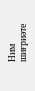Ним шиғриәте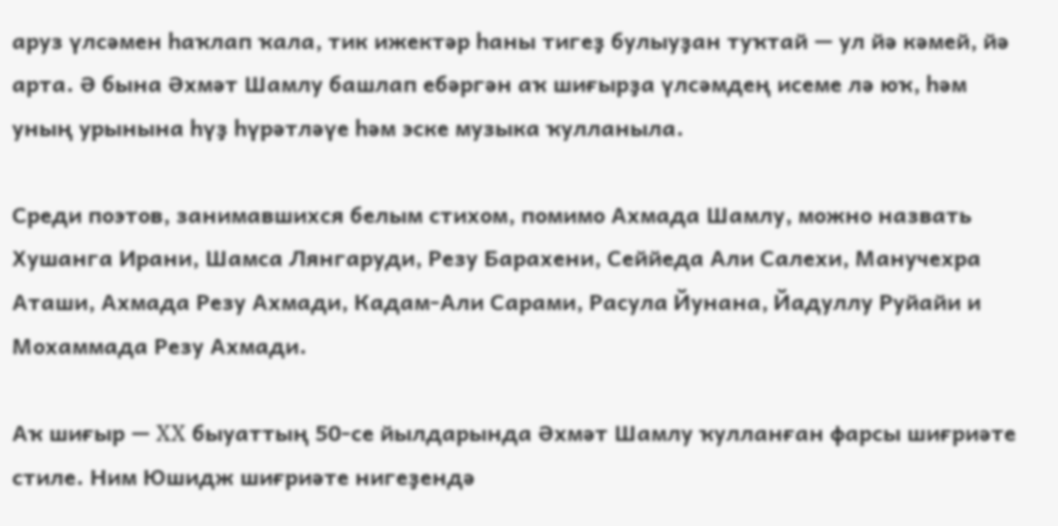аруз үлсәмен һаҡлап ҡала, тик ижектәр һаны тигеҙ булыуҙан туҡтай — ул йә кәмей, йә арта. Ә бына Әхмәт Шамлу башлап ебәргән аҡ шиғырҙа үлсәмдең исеме лә юҡ, һәм уның урынына һүҙ һүрәтләүе һәм эске музыка ҡулланыла.

Среди поэтов, занимавшихся белым стихом, помимо Ахмада Шамлу, можно назвать Хушанга Ирани, Шамса Лянгаруди, Резу Барахени, Сеййеда Али Салехи, Манучехра Аташи, Ахмада Резу Ахмади, Кадам-Али Сарами, Расула Йунана, Йадуллу Руйайи и Мохаммада Резу Ахмади.

Аҡ шиғыр — XX быуаттың 50-се йылдарында Әхмәт Шамлу ҡулланған фарсы шиғриәте стиле. Ним Юшидж шиғриәте нигеҙендә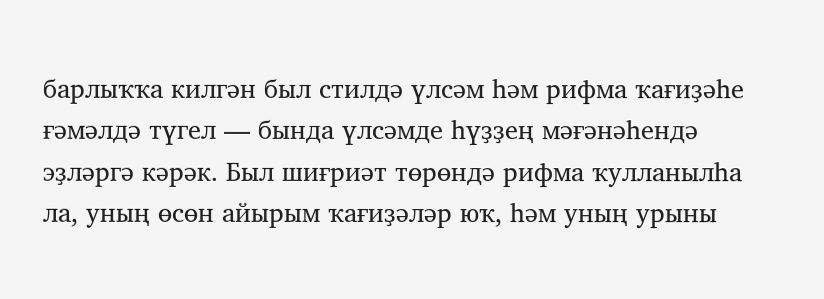барлыҡҡа килгән был стилдә үлсәм һәм рифма ҡағиҙәһе ғәмәлдә түгел — бында үлсәмде һүҙҙең мәғәнәһендә эҙләргә кәрәк. Был шиғриәт төрөндә рифма ҡулланылһа ла, уның өсөн айырым ҡағиҙәләр юҡ, һәм уның урыны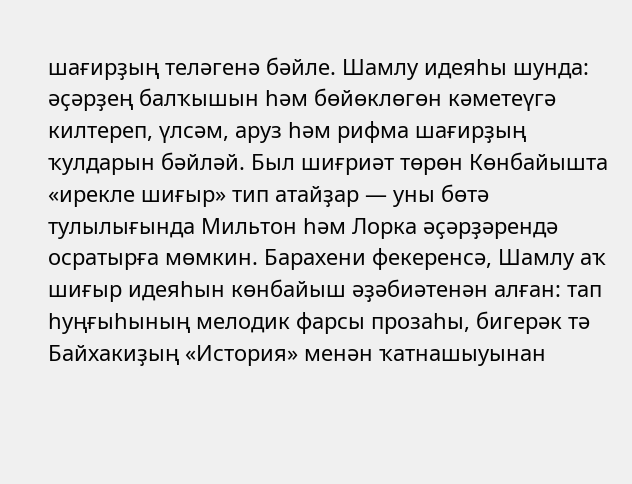шағирҙың теләгенә бәйле. Шамлу идеяһы шунда: әҫәрҙең балҡышын һәм бөйөклөгөн кәметеүгә килтереп, үлсәм, аруз һәм рифма шағирҙың ҡулдарын бәйләй. Был шиғриәт төрөн Көнбайышта «ирекле шиғыр» тип атайҙар — уны бөтә тулылығында Мильтон һәм Лорка әҫәрҙәрендә осратырға мөмкин. Барахени фекеренсә, Шамлу аҡ шиғыр идеяһын көнбайыш әҙәбиәтенән алған: тап һуңғыһының мелодик фарсы прозаһы, бигерәк тә Байхакиҙың «История» менән ҡатнашыуынан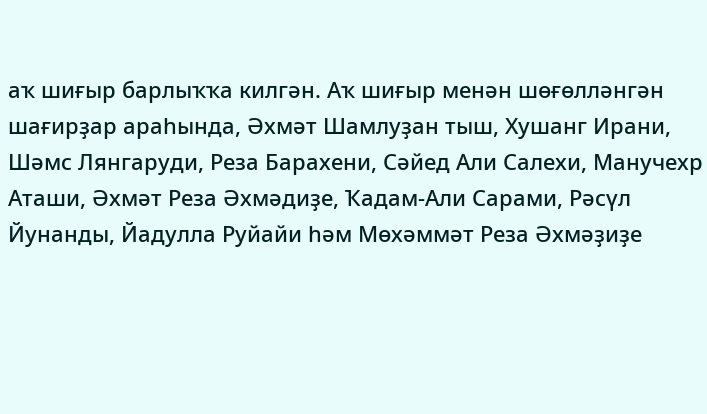аҡ шиғыр барлыҡҡа килгән. Аҡ шиғыр менән шөғөлләнгән шағирҙар араһында, Әхмәт Шамлуҙан тыш, Хушанг Ирани, Шәмс Лянгаруди, Реза Барахени, Сәйед Али Салехи, Манучехр Аташи, Әхмәт Реза Әхмәдиҙе, Ҡадам-Али Сарами, Рәсүл Йунанды, Йадулла Руйайи һәм Мөхәммәт Реза Әхмәҙиҙе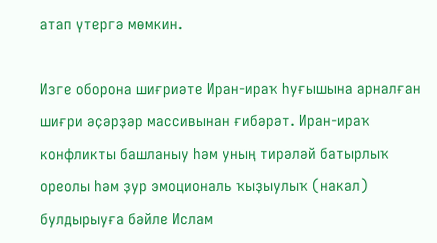атап үтергә мөмкин.

Изге оборона шиғриәте Иран-ираҡ һуғышына арналған шиғри әҫәрҙәр массивынан ғибәрәт. Иран-ираҡ конфликты башланыу һәм уның тирәләй батырлыҡ ореолы һәм ҙур эмоциональ ҡыҙыулыҡ (накал) булдырыуға бәйле Ислам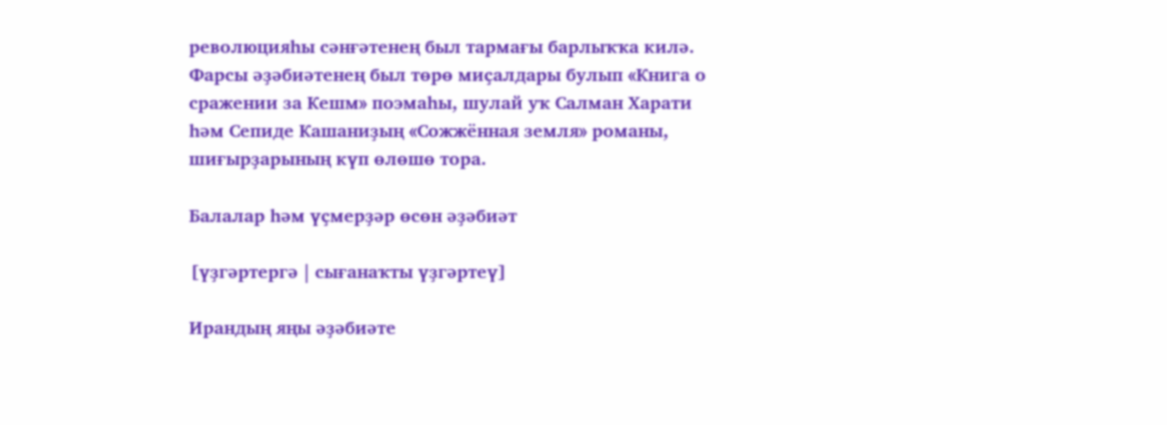революцияһы сәнғәтенең был тармағы барлыҡҡа килә. Фарсы әҙәбиәтенең был төрө миҫалдары булып «Книга о сражении за Кешм» поэмаһы, шулай уҡ Салман Харати һәм Сепиде Кашаниҙың «Сожжённая земля» романы, шиғырҙарының күп өлөшө тора.

Балалар һәм үҫмерҙәр өсөн әҙәбиәт

[үҙгәртергә | сығанаҡты үҙгәртеү]

Ирандың яңы әҙәбиәте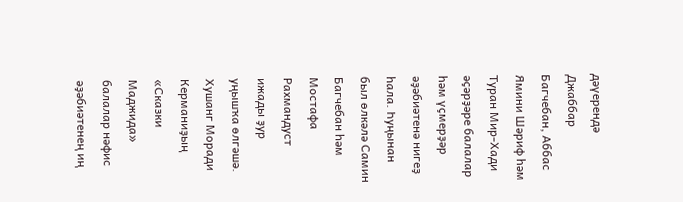дәүерендә Джаббар Багчебан, Аббас Ямини Шәриф һәм Туран Мир-Хади әҫәрҙәре балалар һәм үҫмерҙәр әҙәбиәтенә нигеҙ һала. Һуңынан был өлкәлә Самин Багчебан һәм Мостафа Рахмандуст ижады ҙур уңышҡа өлгәшә. Хушанг Моради Керманиҙың «Сказки Маджида» балалар нәфис әҙәбиәтенең иң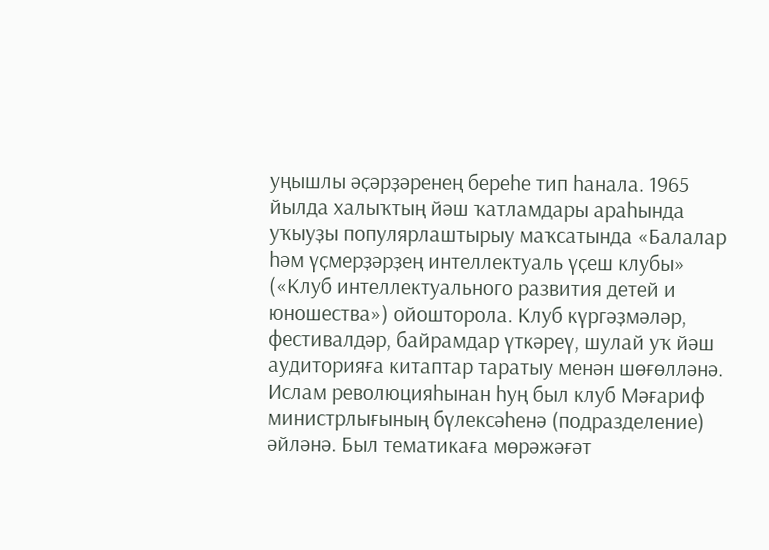уңышлы әҫәрҙәренең береһе тип һанала. 1965 йылда халыҡтың йәш ҡатламдары араһында уҡыуҙы популярлаштырыу маҡсатында «Балалар һәм үҫмерҙәрҙең интеллектуаль үҫеш клубы» («Клуб интеллектуального развития детей и юношества») ойошторола. Клуб күргәҙмәләр, фестивалдәр, байрамдар үткәреү, шулай уҡ йәш аудиторияға китаптар таратыу менән шөғөлләнә. Ислам революцияһынан һуң был клуб Мәғариф министрлығының бүлексәһенә (подразделение) әйләнә. Был тематикаға мөрәжәғәт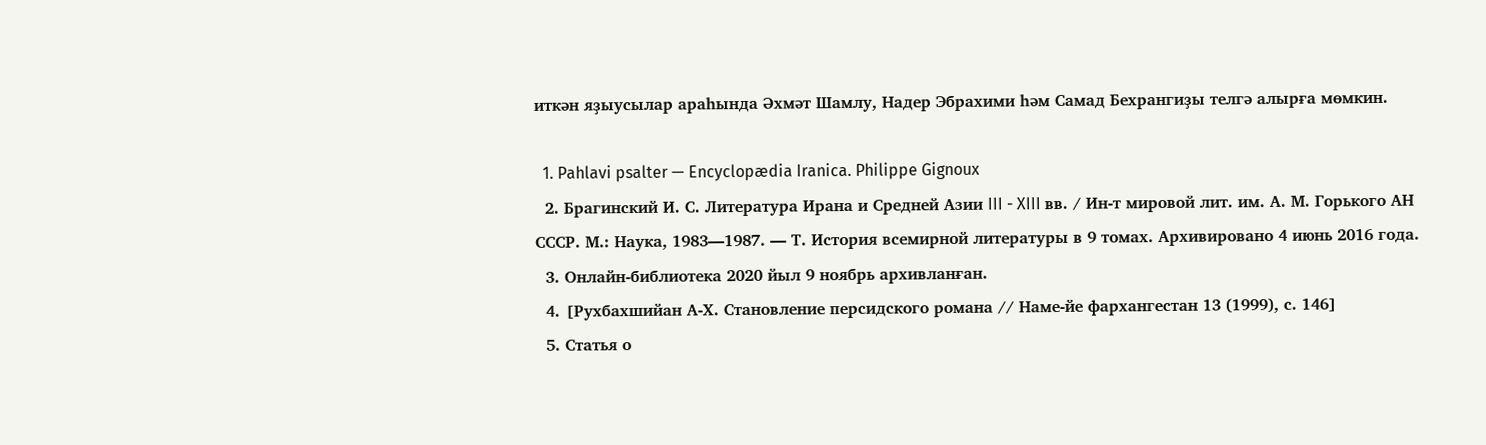иткән яҙыусылар араһында Әхмәт Шамлу, Надер Эбрахими һәм Самад Бехрангиҙы телгә алырға мөмкин.

  1. Pahlavi psalter — Encyclopædia Iranica. Philippe Gignoux
  2. Брагинский И. С. Литература Ирана и Средней Азии III - XIII вв. / Ин-т мировой лит. им. А. М. Горького АН СССР. М.: Наука, 1983—1987. — Т. История всемирной литературы в 9 томах. Архивировано 4 июнь 2016 года.
  3. Онлайн-библиотека 2020 йыл 9 ноябрь архивланған.
  4. [Рухбахшийан А-Х. Становление персидского романа // Наме-йе фархангестан 13 (1999), с. 146]
  5. Статья о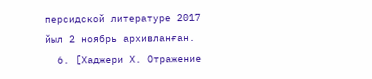персидской литературе 2017 йыл 2 ноябрь архивланған.
  6. [Хаджери Х. Отражение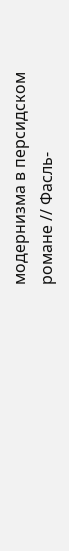модернизма в персидском романе // Фасль-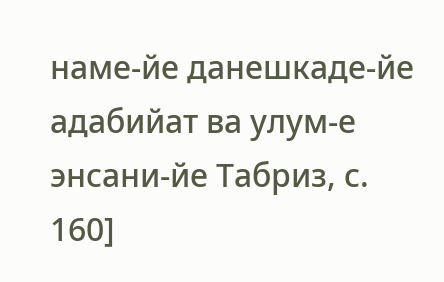наме-йе данешкаде-йе адабийат ва улум-е энсани-йе Табриз, с. 160]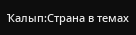Ҡалып:Страна в темах